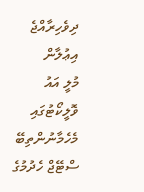ދިވެހިރާއްޖެ
އިޢުލާން
މުލީ އައު ވޮލީކޯޓުގައި މެހެމާނުންތިބޭ ސްޓޭޖް ހެދުމުގެ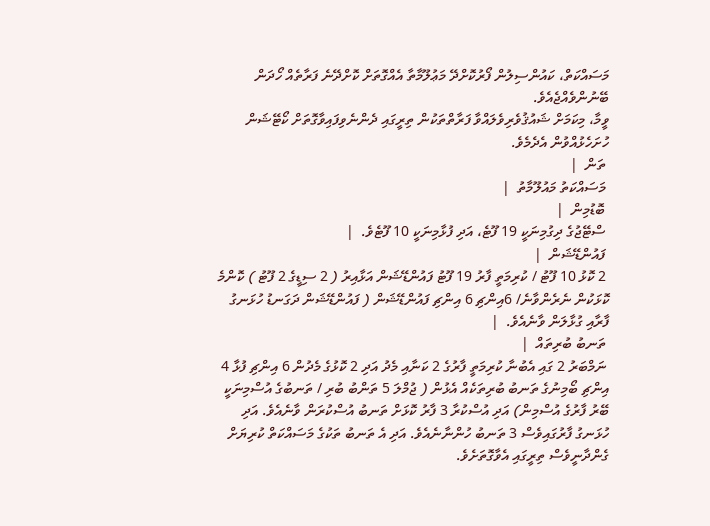މަސައްކަތް، ކައުންސިލުން ފޯރުކޮށްދޭ މަޢުލޫމާތާ އެއްގޮތަށް ކޮށްދޭނެ ފަރާތެއް ހޯދަން ބޭނުންވެއްޖެއެވެ.
ވީމާ، މިކަމަށް ޝައުޤުވެރިވެލައްވާ ފަރާތްތަކުން ތިރީގައި ދެންނެވިފައިވާގޮތަށް ކޯޓޭޝަން ހުށަހެޅުއްވުން އެދެމެވެ.
 ތަން  |
 މަސައްކަތު މައުލޫމާތު  |
 ބޮޑުމިން  |
 ސްޓޭޖުގެ ދިގުމިނަކީ 19 ފޫޓެ، އަދި ފުޅާމިނަކީ 10 ފޫޓެވެ.  |
 ފައުންޑޭޝަން  |
 2 ކޮޅު 10 ފޫޓު / ކުރިމަތީ ފާރު 19 ފޫޓު ފައުންޑޭޝަން އަޅާއިރު ( 2 ސިޑީގެ 2 ފޫޓު ) ކޮންމެ ކޮޅަކުން ނެރެންވާނެ/ 6އިންޗި 6 އިންޗި ފައުންޑޭޝަން ( ފައުންޑޭޝަން ދަގަނޑު ހުޅަނގު ފާރާއި ގުޅާލަން ވާނެއެވެ.  |
 ތަނބު ބުރިތައް  |
 ނަމްބަރު 2 ގައި އެބުނާ ކުރިމަތީ ފާރުގެ 2 ކަނާއި މެދު އަދި 2 ކޮޅުގެ މެދުން 6 އިންޗި ފުޅާ 4 އިންޗި ބޯމިނުގެ ތަނބު ބުރިތަކެއް އެޅުން ( ޖުމްލަ 5 ތަންބު ބުރި / ތަނބުގެ އުސްމިނަކީ ބޭރު ފާރުގެ އުސްމިން) އަދި އުސްކުރާ 3 ފާރު ކޮޅަށް ތަނބު އުސްކުރަން ވާނެއެވެ. އަދި ހުޅަނގު ފާރުގައިވެސް 3 ތަނބު ހުންނާނެއެވެ. އަދި އެ ތަނބު ތަކުގެ މަސައްކަތް ކުރިޔަށް ގެންދާނީވެސް ތިރީގައި އެވާގޮތަށެވެ.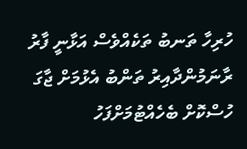ހުރިހާ ތަނބު ތަކެއްވެސް އަޅާނީ ފާރު ރާނަމުންދާއިރު ތަންބު އެޅުމަށް ޖާގަ ހުސްކޮށް ބެހެއްޓުމަށްފަހު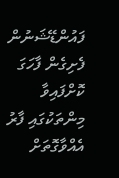ފައުންޑޭޝަނުން ފެށިގެން ފާހަގަ ކޮށްފައިވާ މިންތަކުގައި ފާރު އެއްވާގޮތަށް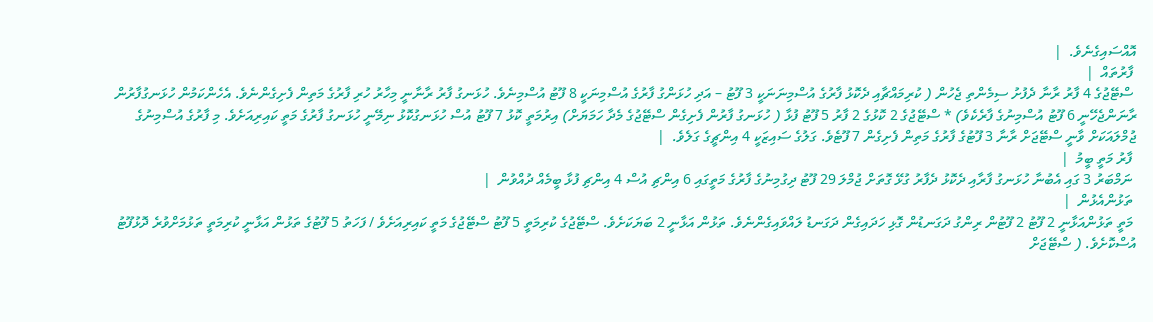އޮއްސައިގެނެވެ.  |
 ފާރުތައް  |
 ސްޓޭޖުގެ 4 ފާރު ރާނާ ދެފުށު ސިމެންތި ޖެހުން ( ކުރިމައްޗާއި ދެކޮޅު ފާރުގެ އުސްމިނަނަކީ 3 ފޫޓު – އަދި ހުޅަންގު ފާރުގެ އުސްމިނަކީ 8 ފޫޓު އުސްމިނެވެ. ހުޅަނގު ފާރު ރާނާނީ މިހާރު ހުރި ފާރުގެ މަތިން ފެށިގެންނެވެ. އެހެންކަމުން ހުޅަނގުފާރުން ރާނަންޖެހޭނީ 6 ފޫޓު އުސްމިނުގެ ފާރެކެވެ) * ސްޓޭޖުގެ 2 ކޮޅުގެ 2 ފާރު 5 ފޫޓު ފުޅާ ( ހުޅަނގު ފާރުން ފެށިގެން ސްޓޭޖުގެ މެދާ ހަމަޔަށް) އިރުމަތީ ކޮޅު 7 ފޫޓު އުސް ހުޅަނގުކޮޅު ނިމޭނީ ހުޅަނގު ފާރުގެ މަތީ ކައިރިއަށެވެ. މި ފާރުގެ އުސްމިނުގެ ޖުމްލައަކަށް ވާނީ ސްޓޭޖަށް ރާނާ 3 ފޫޓުގެ ފާރުގެ މަތިން ފެށިގެން 7 ފޫޓެވެ. ގަލުގެ ސައިޒަކީ 4 އިންޗީގެ ގަލެވެ.  |
 ފާރު މަތީ ބީމު  |
 ނަމްބަރު 3 ގައި އެބުނާ ހުޅަނގު ފާރާއި ދެކޮޅު ދެފާރު ގުޅޭ ގޮތަށް ޖުމްލަ 29 ފޫޓު ދިގުމިނުގެ ފާރުގެ މަތީގައި 6 އިންޗި އުސް 4 އިންޗި ފުޅާ ބީމެއް ދުއްވުން  |
 ތަޅުންއެޅުން  |
 މަތީ ތަޅުންއަޅާނީ 2 ފޫޓު 2 ފޫޓުން ރިންގު ދަގަނޑުން ގޮޅި ހަދައިގެން ދަގަނޑު ލައްވައިގެންނެވެ. ތަޅުން އަޅާނީ 2 ބަޔަކަށެވެ. ސްޓޭޖުގެ ކުރިމަތީ 5 ފޫޓު ސްޓޭޖުގެ މަތީ ކައިރިއަށެވެ / ފަހަތު 5 ފޫޓުގެ ތަޅުން އަޅާނީ ކުރިމަތީ ތަޅުމަށްވުރެ ދޮޅުފޫޓު އުސްކޮށެވެ. ( ސްޓޭޖަށް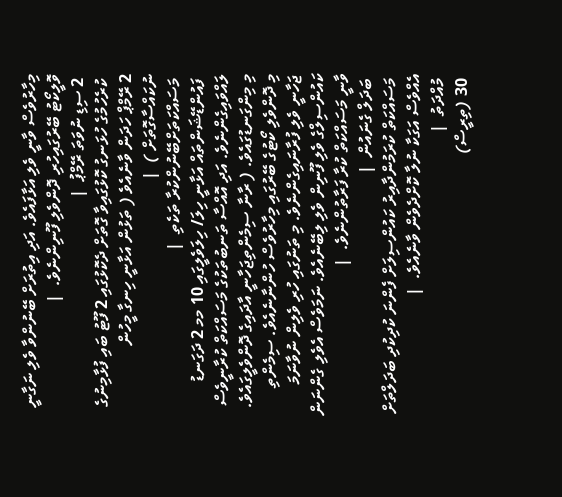މިހާރުވެސް ވާނީ ވެލި އަޅާފައެވެ. އަދި އިތުރަށް ބޭނުންވާ ވެލި ނަގާނީ ވޮލީކޯޓު ބޭރުގައިހުރި ދޮންވެލި ފޫނިންނެވެ.  |
 2 ސިޑި ނުވަތަ ރޭމްޕު  |
 ކުރެހުމުގެ ހުޅަނގު ކޮޅުގައިވާ ގޮތަށް ދެކޮޅުގައި 2 ފޫޓު ބައި ފުޅާމިނުގެ 2 ރޭމްޕް ހަދަން ވާނެއެވެ ( ތަޅުން އަޅާނީ ހިނގާ މީހުން ނުކައްސާގޮތަށް )  |
 މަސައްކަތަށްބޭނުންކުރާ ތަކެތި  |
 ފައުންޑޭޝަންތައް އަޅާނީ ހިލަ/ ހިލަވެލީގައި 10 މމ 2 ދަގަނޑު ލައްވައިގެންނެވެ. އަދި އޮއްސާ ތަނބުތަކުގެ މަސައްކަތް ކުރާނީވެސް މި މިންގަނޑުގައެވެ. ( ރާނާ ސިމެންތިޖަހާނީ އާދައިގެ ދޮންވެލީގައެވެ. މި ދޮންވެލި ކޯޓުގެ ބޭރުގައި މިހާރުވެސް ހުންނާނެއެވެ. ސިމެންތި ޖަހާނީ ވެލި ފުރާނައިގެންނެވެ. މި ތަނުގައި ހުރި ވެލިން ނުވާނަމަ ކައުންސިލްގެ ވެލި ފޫނިން ވެލި ލިބޭނެއެވެ. ނަމަވެސް އެވެލި ގެންނަން ވާނީ މަސައްކަތް ކުރާ ފަރާތުންނެވެ.  |
 ބަދަލް ގެނައުން  |
 މަސައްކަތް ކުރަމުންދާއިރު ކައުންސިލަށް ފެންނަ ކުދިކުދި ބަދަލްތަށް އެއްވެސް އަގަކާ ނުލާ ކޮށްދެވެން ވާނެއެވެ.  |
 މުއްދަތު  |
 30 (ތިރީސް)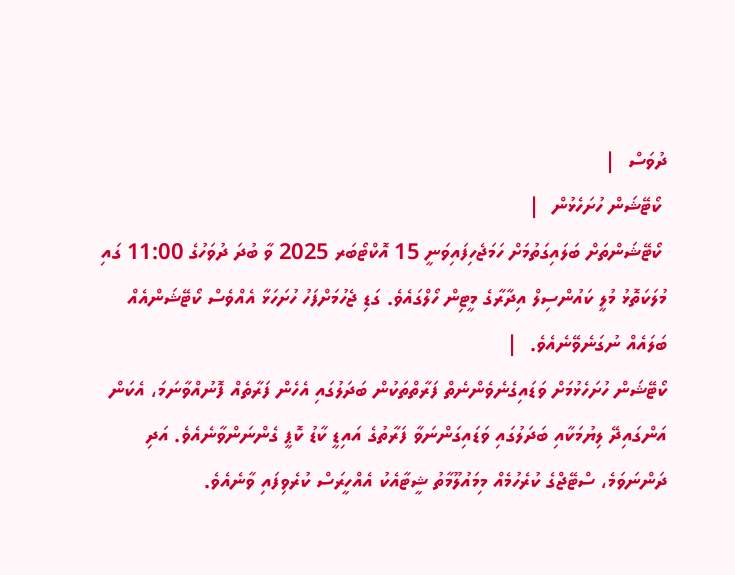ދުވަސް  |
 ކޯޓޭޝަން ހުށަހެޅުން  |
 ކޯޓޭޝަންތަށް ބަލައިގަތުމަށް ހަމަޖެހިފައިވަނީ 15 އޮކްޓޯބަރ 2025 ވާ ބުދަ ދުވަހުގެ 11:00 ގައި މުލަކަތޮޅު މުލީ ކައުންސިލް އިދާރާގެ މީޓިން ހޯލްގައެވެ. ގަޑި ޖެހުމަށްފަހު ހުށަހަޅާ އެއްވެސް ކޯޓޭޝަންއެއް ބަލައެއް ނުގަނެވޭނެއެވެ.  |
ކޯޓޭޝަން ހުށަހެޅުމަށް ވަޑައިގެނެވެންނެތް ފަރާތްތަކުން ބަދަލުގައި އެހެން ފަރާތެއް ފޮނުއްވާނަމަ، އެކަން އަންގައިދޭ ލިޔުމަކާއި ބަދަލުގައި ވަޑައިގަންނަވާ ފަރާތުގެ އައިޑީ ކާޑު ކޮޕީ ގެންނަންވާނެއެވެ. އަދި ދަންނަވަމެ، ސްޓޭޖްގެ ކުރެހުމެއް މިމައުލޫމާތު ޝީޓާއެކު އެއްހީރަސް ކުރެވިފައި ވާނެއެވެ.